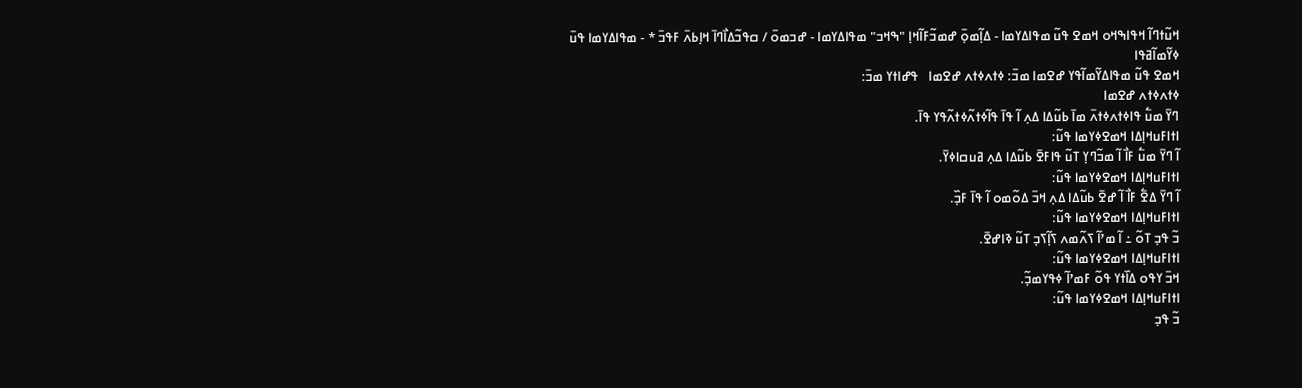ߞߎ߬ߙߣߊ߬ ߞߟߊߒߞߋ ߞߘߐ ߟߎ߬ ߘߟߊߡߌߘߊ - ߡߊ߲߬ߘߋ߲߫ ߝߘߏ߬ߓߊ߬ߞߊ߲ "ߒߞߏ" ߘߟߊߡߌߘߊ - ߝߏߘߋ߫ / ߛߟߏ߬ߡߊ߯ߣߊ߫ ߞߊ߲ߕߍ߫ ߓߟߏ߫ * - ߘߟߊߡߌߘߊ ߟߎ߫ ߦߌ߬ߘߊ߬ߥߟߊ
ߞߘߐ ߟߎ߬ ߘߟߊߡߌ߬ߘߊ߬ߟߌ ߝߐߘߊ ߘߏ߫: ߦߙߍߦߙߍ ߝߐߘߊ   ߟߝߊߙߌ ߘߏ߫:
ߦߙߍߦߙߍ ߝߐߘߊ
ߣߌ߫ ߘߎ߱ ߟߊߦߙߍߦߙߍ߫ ߘߊ߫ ߕߎ߬ߡߊ ߡߍ߲ ߊ߬ ߟߊ߫ ߟߊ߬ߦߙߍ߬ߦߙߍ߬ߟߌ ߟߊ߫.
ߊߙߊߓߎߞߊ߲ߡߊ ߞߘߐߦߌߘߊ ߟߎ߬:
ߊ߬ ߣߌ߫ ߘߎ߱ ߓߊ߯ ߊ߬ ߘߏ߬ߣߌ߲ ߠߎ߬ ߟߊߓߐ߫ ߕߎ߬ߡߊ ߡߍ߲ ߥߎߛߊߦߌ߫.
ߊߙߊߓߎߞߊ߲ߡߊ ߞߘߐߦߌߘߊ ߟߎ߬:
ߊ߬ ߣߌ߫ ߡߐ߱ ߓߊ߯ ߊ߬ ߝߐ߫ ߕߎ߬ߡߊ ߡߍ߲ ߞߏ߫ ߡߋ߬ߘߋ ߊ߬ ߟߊ߫ ߓߏ߲߰.
ߊߙߊߓߎߞߊ߲ߡߊ ߞߘߐߦߌߘߊ ߟߎ߬:
ߏ߬ ߟߏ߲ ߠߋ߬ ߸ ߊ߬ ߘߴߊ߬ ߖߍ߬ߘߍ ߖߊ߲߬ߖߏ߲ ߠߎ߬ ߢߊߝߐ߫.
ߊߙߊߓߎߞߊ߲ߡߊ ߞߘߐߦߌߘߊ ߟߎ߬:
ߞߏ߫ ߌߟߋ ߡߊ߰ߙߌ ߟߋ߬ ߓߘߴߊ߬ ߦߟߌߘߏ߲߬.
ߊߙߊߓߎߞߊ߲ߡߊ ߞߘߐߦߌߘߊ ߟߎ߬:
ߏ߬ ߟߏ߲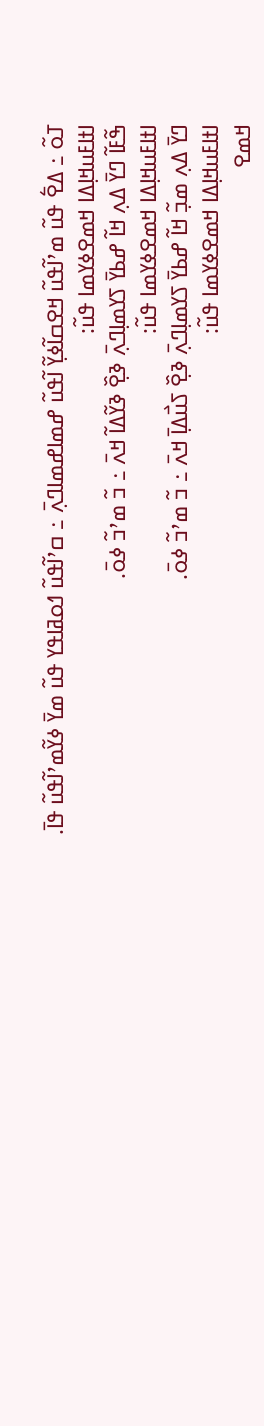ߠߋ߬ ߸ ߡߐ߱ ߟߎ߬ ߘߴߊ߬ߟߎ߬ ߞߐߛߊ߬ߦߌ߲߬ ߊ߬ߟߎ߬ ߝߘߊߝߘߊߣߍ߲߫ ߸ ߛߴߊ߬ߟߎ߬ ߗߋߥߊߟߌ ߟߎ߬ ߘߌ߫ ߦߌ߬ߘߴߊ߬ߟߎ߬ ߟߊ߫.
ߊߙߊߓߎߞߊ߲ߡߊ ߞߘߐߦߌߘߊ ߟߎ߬:
ߒ߬ߓߊ߬ ߣߌ߫ ߡߍ߲ ߞߊ߬ ߝߕߌ߫ ߖߌߘߊ߲ߣߍ߲߫ ߢߐ߲߰ ߢߌ߬ߡߊ߬ ߞߍ߫ ߸ ߏ߬ ߘߴߏ߬ ߦߋ߫.
ߊߙߊߓߎߞߊ߲ߡߊ ߞߘߐߦߌߘߊ ߟߎ߬:
ߣߌ߫ ߡߍ߲ ߘߏ߲߬ ߞߊ߬ ߝߕߌ߫ ߖߌߘߊ߲ߣߍ߲߫ ߢߐ߲߰ ߖߎ߯ߡߊ߲߫ ߞߍ߫ ߸ ߏ߬ ߘߴߏ߬ ߦߋ߫.
ߊߙߊߓߎߞߊ߲ߡߊ ߞߘߐߦߌߘߊ ߟߎ߬:
ߞߘߐ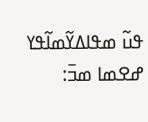ߟߎ߬ ߘߟߊߡߌ߬ߘߊ߬ߟߌ ߝߐߘߊ ߘߏ߫: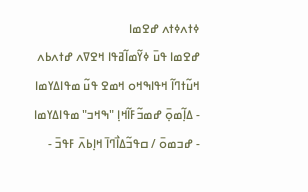ߦߙߍߦߙߍ ߝߐߘߊ
ߝߐߘߊ ߟߎ߫ ߦߌ߬ߘߊ߬ߥߟߊ ߞߐߜߍ ߝߙߍߕߍ
ߞߎ߬ߙߣߊ߬ ߞߟߊߒߞߋ ߞߘߐ ߟߎ߬ ߘߟߊߡߌߘߊ - ߡߊ߲߬ߘߋ߲߫ ߝߘߏ߬ߓߊ߬ߞߊ߲ "ߒߞߏ" ߘߟߊߡߌߘߊ - ߝߏߘߋ߫ / ߛߟߏ߬ߡߊ߯ߣߊ߫ ߞߊ߲ߕߍ߫ ߓߟߏ߫ -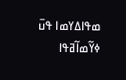ߘߟߊߡߌߘߊ ߟߎ߫ ߦߌ߬ߘߊ߬ߥߟߊ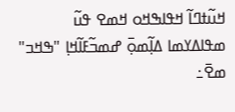ߞߎ߬ߙߣߊ߬ ߞߟߊߒߞߋ ߞߘߐ ߟߎ߬ ߘߟߊߡߌߘߊ ߡߊ߲߬ߘߋ߲߫ ߝߘߏ߬ߓߊ߬ߞߊ߲ "ߒߞߏ" ߘߐ߫߸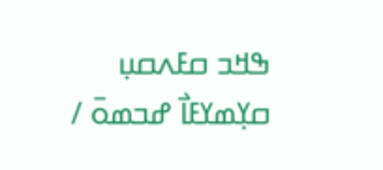ߒߞߏ ߛߓߍߛߎ߲ ߛߌ߲ߘߌߓߊ߯ ߝߏߘߋ߫ /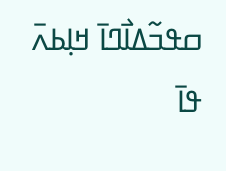ߛߟߏ߬ߡߊ߯ߣߊ߫ ߞߊ߲ߕߍ߫ ߟߊ߫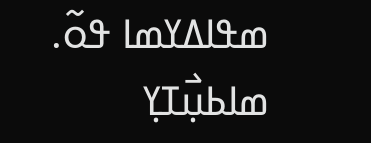ߘߟߊߡߌߘߊ ߟߋ߬.
ߘߊߕߎ߲߯ߠߌ߲